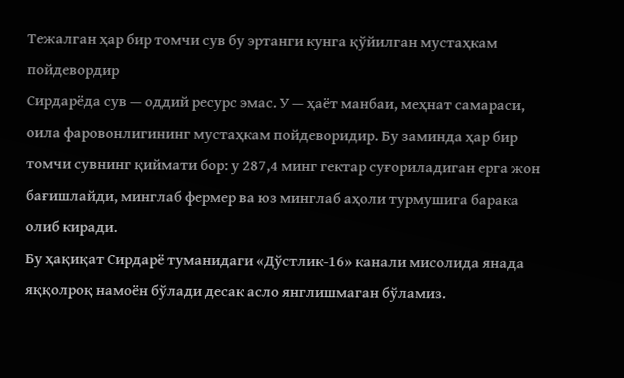Тежалган ҳар бир томчи сув бу эртанги кунга қўйилган мустаҳкам пойдевордир
Сирдарёда сув — оддий ресурс эмас. У — ҳаёт манбаи, меҳнат самараси, оила фаровонлигининг мустаҳкам пойдеворидир. Бу заминда ҳар бир томчи сувнинг қиймати бор: у 287,4 минг гектар суғориладиган ерга жон бағишлайди, минглаб фермер ва юз минглаб аҳоли турмушига барака олиб киради.
Бу ҳақиқат Сирдарё туманидаги «Дўстлик-16» канали мисолида янада яққолроқ намоён бўлади десак асло янглишмаган бўламиз.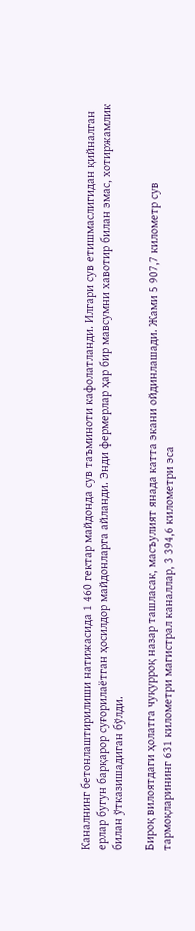Каналнинг бетонлаштирилиши натижасида 1 460 гектар майдонда сув таъминоти кафолатланди. Илгари сув етишмаслигидан қийналган ерлар бугун барқарор суғорилаётган ҳосилдор майдонларга айланди. Энди фермерлар ҳар бир мавсумни хавотир билан эмас, хотиржамлик билан ўтказишадиган бўлди.

Бироқ вилоятдаги ҳолатга чуқурроқ назар ташласак, масъулият янада катта экани ойдинлашади. Жами 5 907,7 километр сув тармоқларининг 631 километри магистрал каналлар, 3 394,6 километри эса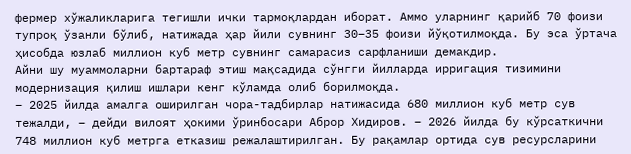фермер хўжаликларига тегишли ички тармоқлардан иборат. Аммо уларнинг қарийб 70 фоизи тупроқ ўзанли бўлиб, натижада ҳар йили сувнинг 30–35 фоизи йўқотилмоқда. Бу эса ўртача ҳисобда юзлаб миллион куб метр сувнинг самарасиз сарфланиши демакдир.
Айни шу муаммоларни бартараф этиш мақсадида сўнгги йилларда ирригация тизимини модернизация қилиш ишлари кенг кўламда олиб борилмоқда.
– 2025 йилда амалга оширилган чора-тадбирлар натижасида 680 миллион куб метр сув тежалди, – дейди вилоят ҳокими ўринбосари Аброр Хидиров. – 2026 йилда бу кўрсаткични 748 миллион куб метрга етказиш режалаштирилган. Бу рақамлар ортида сув ресурсларини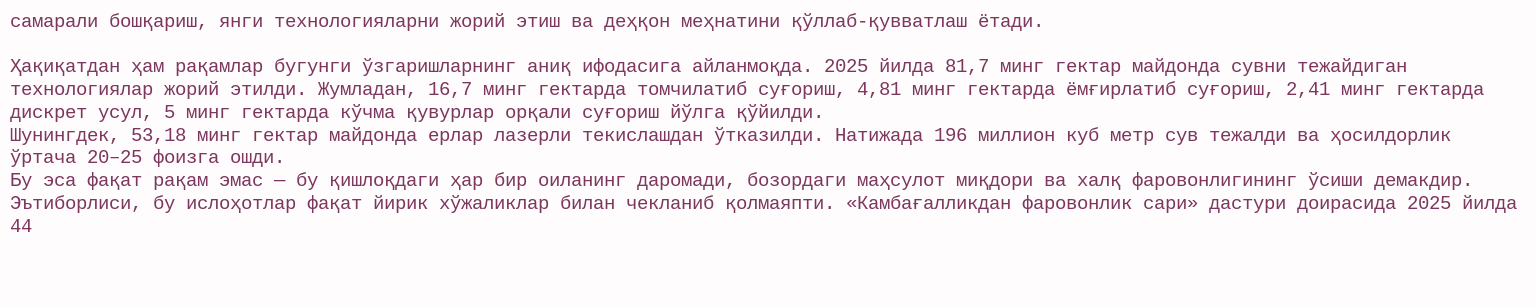самарали бошқариш, янги технологияларни жорий этиш ва деҳқон меҳнатини қўллаб-қувватлаш ётади.

Ҳақиқатдан ҳам рақамлар бугунги ўзгаришларнинг аниқ ифодасига айланмоқда. 2025 йилда 81,7 минг гектар майдонда сувни тежайдиган технологиялар жорий этилди. Жумладан, 16,7 минг гектарда томчилатиб суғориш, 4,81 минг гектарда ёмғирлатиб суғориш, 2,41 минг гектарда дискрет усул, 5 минг гектарда кўчма қувурлар орқали суғориш йўлга қўйилди.
Шунингдек, 53,18 минг гектар майдонда ерлар лазерли текислашдан ўтказилди. Натижада 196 миллион куб метр сув тежалди ва ҳосилдорлик ўртача 20–25 фоизга ошди.
Бу эса фақат рақам эмас — бу қишлоқдаги ҳар бир оиланинг даромади, бозордаги маҳсулот миқдори ва халқ фаровонлигининг ўсиши демакдир.
Эътиборлиси, бу ислоҳотлар фақат йирик хўжаликлар билан чекланиб қолмаяпти. «Камбағалликдан фаровонлик сари» дастури доирасида 2025 йилда 44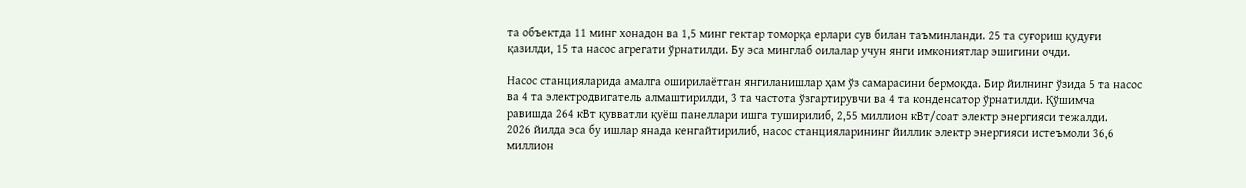та объектда 11 минг хонадон ва 1,5 минг гектар томорқа ерлари сув билан таъминланди. 25 та суғориш қудуғи қазилди, 15 та насос агрегати ўрнатилди. Бу эса минглаб оилалар учун янги имкониятлар эшигини очди.

Насос станцияларида амалга оширилаётган янгиланишлар ҳам ўз самарасини бермоқда. Бир йилнинг ўзида 5 та насос ва 4 та электродвигатель алмаштирилди, 3 та частота ўзгартирувчи ва 4 та конденсатор ўрнатилди. Қўшимча равишда 264 кВт қувватли қуёш панеллари ишга туширилиб, 2,55 миллион кВт/соат электр энергияси тежалди.
2026 йилда эса бу ишлар янада кенгайтирилиб, насос станцияларининг йиллик электр энергияси истеъмоли 36,6 миллион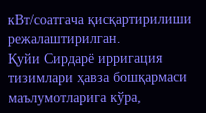кВт/соатгача қисқартирилиши режалаштирилган.
Қуйи Сирдарё ирригация тизимлари ҳавза бошқармаси маълумотларига кўра,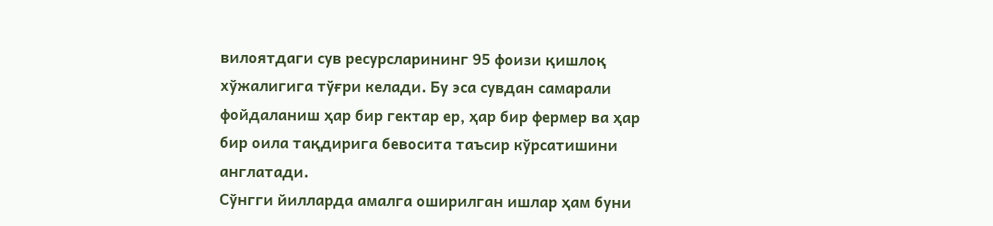вилоятдаги сув ресурсларининг 95 фоизи қишлоқ хўжалигига тўғри келади. Бу эса сувдан самарали фойдаланиш ҳар бир гектар ер, ҳар бир фермер ва ҳар бир оила тақдирига бевосита таъсир кўрсатишини англатади.
Сўнгги йилларда амалга оширилган ишлар ҳам буни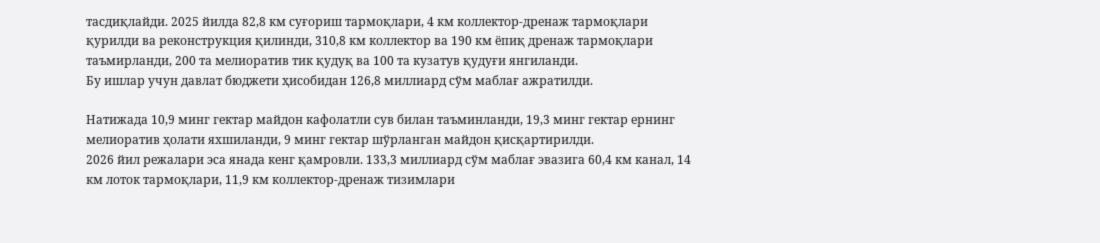тасдиқлайди. 2025 йилда 82,8 км суғориш тармоқлари, 4 км коллектор-дренаж тармоқлари қурилди ва реконструкция қилинди, 310,8 км коллектор ва 190 км ёпиқ дренаж тармоқлари таъмирланди, 200 та мелиоратив тик қудуқ ва 100 та кузатув қудуғи янгиланди.
Бу ишлар учун давлат бюджети ҳисобидан 126,8 миллиард сўм маблағ ажратилди.

Натижада 10,9 минг гектар майдон кафолатли сув билан таъминланди, 19,3 минг гектар ернинг мелиоратив ҳолати яхшиланди, 9 минг гектар шўрланган майдон қисқартирилди.
2026 йил режалари эса янада кенг қамровли. 133,3 миллиард сўм маблағ эвазига 60,4 км канал, 14 км лоток тармоқлари, 11,9 км коллектор-дренаж тизимлари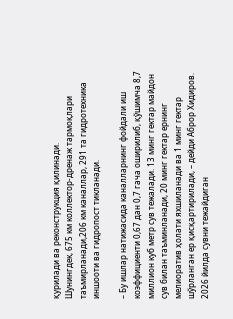қурилади ва реконструкция қилинади.
Шунингдек, 675 км коллектор-дренаж тармоқлари таъмирланади,206 км каналлар, 291 та гидротехника иншооти ва гидропост тикланади.

– Бу ишлар натижасида каналларнинг фойдали иш коэффициенти 0,67 дан 0,7 гача оширилиб, қўшимча 8,7 миллион куб метр сув тежалади. 13 минг гектар майдон сув билан таъминланади, 20 минг гектар ернинг мелиоратив ҳолати яхшиланади ва 1 минг гектар шўрланган ер қисқартирилади, – дейди Аброр Хидиров.
2026 йилда сувни тежайдиган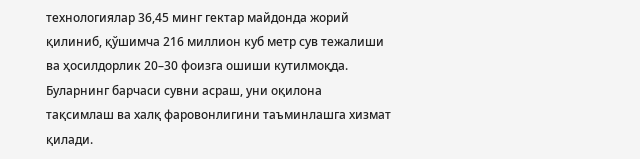технологиялар 36,45 минг гектар майдонда жорий қилиниб, қўшимча 216 миллион куб метр сув тежалиши ва ҳосилдорлик 20–30 фоизга ошиши кутилмоқда.
Буларнинг барчаси сувни асраш, уни оқилона тақсимлаш ва халқ фаровонлигини таъминлашга хизмат қилади.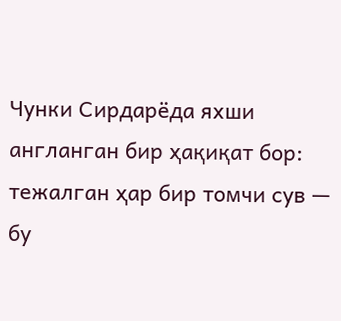Чунки Сирдарёда яхши англанган бир ҳақиқат бор: тежалган ҳар бир томчи сув — бу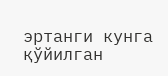эртанги кунга қўйилган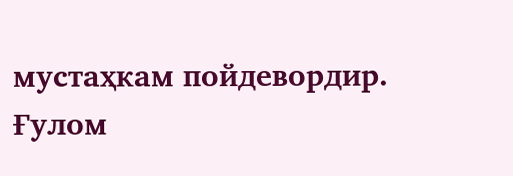мустаҳкам пойдевордир.
Ғулом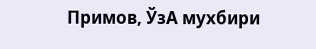Примов, ЎзА мухбири